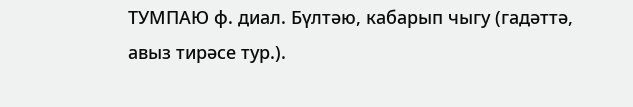ТУМПАЮ ф. диал. Бүлтәю, кабарып чыгу (гадәттә, авыз тирәсе тур.).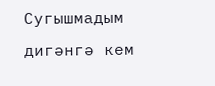Сугышмадым дигәнгә кем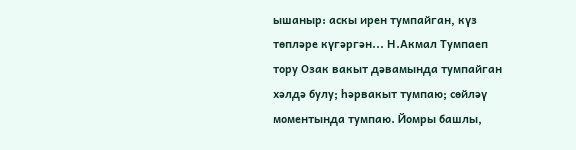ышаныр: аскы ирен тумпайган, күз төпләре күгәргән... Н.Акмал Тумпаеп тору Озак вакыт дәвамында тумпайган хәлдә булу; һәрвакыт тумпаю; сөйләү моментында тумпаю. Йомры башлы,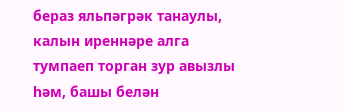бераз яльпәгрәк танаулы, калын иреннәре алга тумпаеп торган зур авызлы һәм, башы белән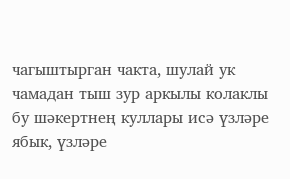чагыштырган чакта, шулай ук чамадан тыш зур аркылы колаклы бу шәкертнең куллары исә үзләре ябык, үзләре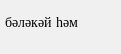бәләкәй һәм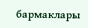бармаклары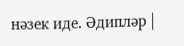нәзек иде. Әдипләр |